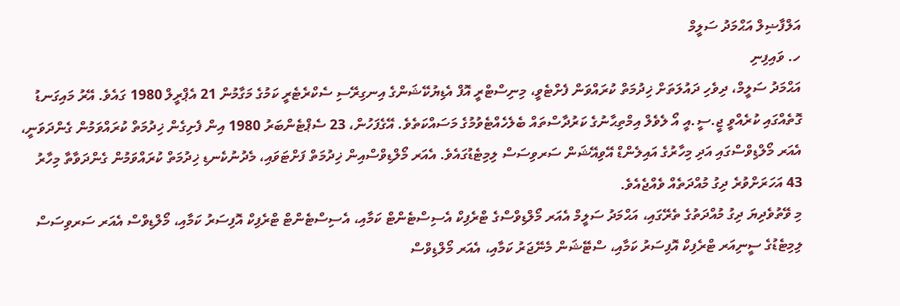އަލްފާޟިލް އަޙްމަދު ސަލީމް
ހ. ވައިފިނި
އަޙްމަދު ސަލީމް، ދިވެހި ދައުލަތަށް ޚިދުމަތް ކުރައްވަން ފެށްޓެވީ، މިނިސްޓްރީ އޮފް އެޑިޔުކޭޝަންގެ އިނގިރޭސި ސެކްރެޓެރީ ކަމުގެ މަގާމުން 21 އެޕްރީލް 1980 ގައެވެ. އޭރު މައިގަނޑު ގޮތެއްގައި ކުރެއްވީ ޖީ.ސީ.އީ އޯ ލެވެލް އިމްތިޙާނުގެ ކަރުދާސްތައް ބެލެހެއްޓެވުމުގެ މަސައްކަތެވެ. އޭގެފަހުން، 23 ސެޕްޓެންބަރު 1980 އިން ފެށިގެން ޚިދުމަތް ކުރައްވަމުން ގެންދަވަނީ، އެއަރ މޯލްޑިވްސްގައި އަދި މިހާރުގެ އައިލެންޑް އޭވިއޭޝަން ސަރވިސަސް ލިމިޓެޑުގައެވެ. އެއަރ މޯލްޑިވްސްއިން ޚިދުމަތް ފަށްޓަވައި، މެދުނުކެނޑި ޚިދުމަތް ކުރައްވަމުން ގެންދަވާތާ މިހާރު 43 އަހަރަށްވުރެ ދިގު މުއްދަތެއް ވެއްޖެއެވެ.
މި ވޭތުވެދިޔަ ދިގު މުއްދަތުގެ ތެރޭގައި، އަޙްމަދު ސަލީމް އެއަރ މޯލްޑިވްސްގެ ޓްރެފިކް އެސިސްޓެންޓް ކަމާއި، އެސިސްޓެންޓް ޓްރެފިކް އޮފިސަރު ކަމާއި، މޯލްޑިވްސް އެއަރ ސަރވިސަސް ލިމިޓެޑުގެ ސީނިއަރ ޓްރެފިކް އޮފިސަރު ކަމާއި، ސްޓޭޝަން މެނޭޖަރު ކަމާއި، އެއަރ މޯލްޑިވްސް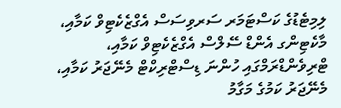ލިމިޓެޑުގެ ކަސްޓަމަރ ސަރވިސަސް އެގްޒެކެޓިވް ކަމާއި، މާކެޓިންގ އެންޑް ސޭލްސް އެގްޒެކެޓިވް ކަމާއި، ޓްރިވެންޑްރަމްގައި ހުންނަ ޑިސްޓްރިކްޓް މެނޭޖަރު ކަމާއި، މެނޭޖަރު ކަމުގެ މަގާމު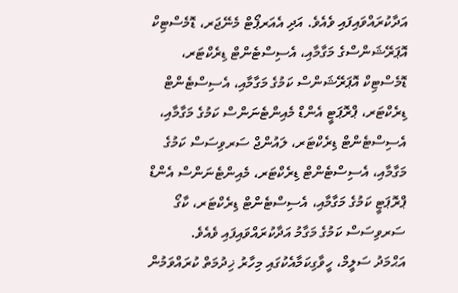އަދާކުރައްވައިފައި ވެއެވެ. އަދި އެއަރޕޯޓް މެނޭޖަރ، ޑޮމެސްޓިކް އޮޕަރޭޝަންސްގެ މަގާމާއި، އެސިސްޓެންޓް ޑިރެކްޓަރ، ޑޮމެސްޓިކް އޮޕަރޭޝަންސް ކަމުގެ މަގާމާއި، އެސިސްޓެންޓް ޑިރެކްޓަރ، ޕްރޮޕަޓީ އެންޑް މެއިންޓެނަންސް ކަމުގެ މަގާމާއި، އެސިސްޓެންޓް ޑިރެކްޓަރ، ލައުންޖް ސަރވިސަސް ކަމުގެ މަގާމާއި، އެސިސްޓެންޓް ޑިރެކްޓަރ، މެއިންޓެނަންސް އެންޑް ޕްރޮޕަޓީ ކަމުގެ މަގާމާއި، އެސިސްޓެންޓް ޑިރެކްޓަރ، ކާގޯ ސަރވިސަސް ކަމުގެ މަގާމު އަދާކުރައްވައިފައި ވެއެވެ.
އަޙްމަދު ސަލީމް، ހީވާގިކަމާއެކުގައި މިހާރު ޚިދުމަތް ކުރައްވަމުން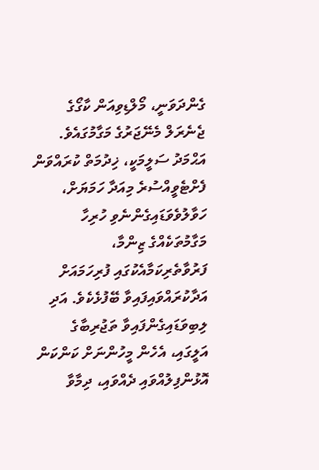ގެންދަވަނީ، މޯލްޑިވިއަން ކާގޯގެ ޖެނެރަލް މެނޭޖަރުގެ މަގާމުގައެވެ. އަޙްމަދު ސަލީމަކީ، ޚިދުމަތް ކުރައްވަން ފެށްޓެވީއްސުރެ މިއަދާ ހަމަޔަށް، ހަވާލުވެވަޑައިގެންނެވި ހުރިހާ މަގާމުތަކެއްގެ ޒިންމާ، ފަރުވާތެރިކަމާއެކުގައި ފުރިހަމައަށް އަދާކުރައްވައިފައިވާ ބޭފުޅެކެވެ. އަދި ލިބިވަޑައިގެންފައިވާ ތަޖުރިބާގެ އަލީގައި، އެހެން މީހުންނަށް ކަންކަން އޮޅުންފިލުއްވައި ދެއްވައި، ދިމާވާ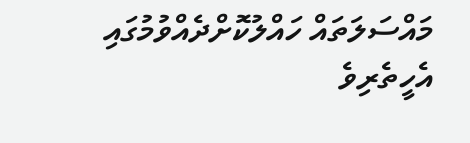މައްސަލަތައް ހައްލުކޮށްދެއްވުމުގައި އެހީތެރިވެ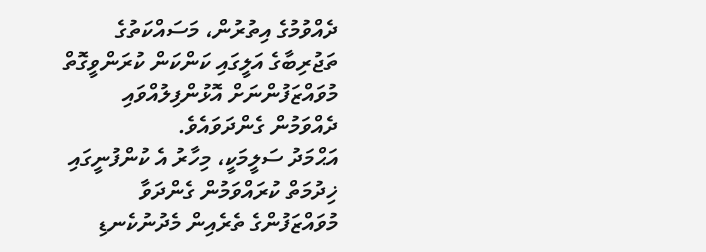ދެއްވުމުގެ އިތުރުން، މަސައްކަތުގެ ތަޖުރިބާގެ އަލީގައި ކަންކަން ކުރަންވީގޮތް މުވައްޒަފުންނަށް އޮޅުންފިލުއްވައި ދެއްވަމުން ގެންދަވައެވެ.
އަޙްމަދު ސަލީމަކީ، މިހާރު އެ ކުންފުނީގައި ޚިދުމަތް ކުރައްވަމުން ގެންދަވާ މުވައްޒަފުންގެ ތެރެއިން މެދުނުކެނޑި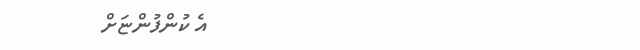އެ ކުންފުންޏަށް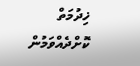ޚިދުމަތް ކޮށްދެއްވަމުން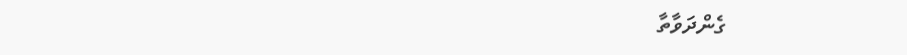ގެންދަވާތާ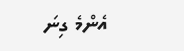އެންމެ ގިނަ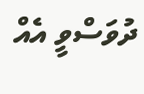ދުވަސްވީ އެއް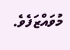މުވައްޒަފެވެ.